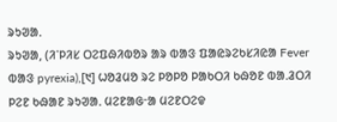ᱨᱩᱣᱟᱹ
ᱨᱩᱣᱟ, (ᱤᱸᱞᱤᱥ ᱛᱮᱯᱷᱤᱵᱚᱨ ᱟᱨ ᱵᱟᱝ ᱯᱟᱭᱨᱮᱠᱥᱤᱭᱟ Fever ᱵᱟᱝ pyrexia),[᱑] ᱦᱚᱲᱢᱚ ᱨᱮ ᱞᱚᱞᱚ ᱞᱟᱠᱛᱤ ᱠᱷᱚᱱ ᱵᱟᱹᱲᱛᱤ ᱞᱮᱱ ᱠᱷᱟᱱ ᱨᱩᱣᱟᱹ ᱢᱮᱱᱟᱜᱼᱟ ᱢᱮᱱᱛᱮᱫ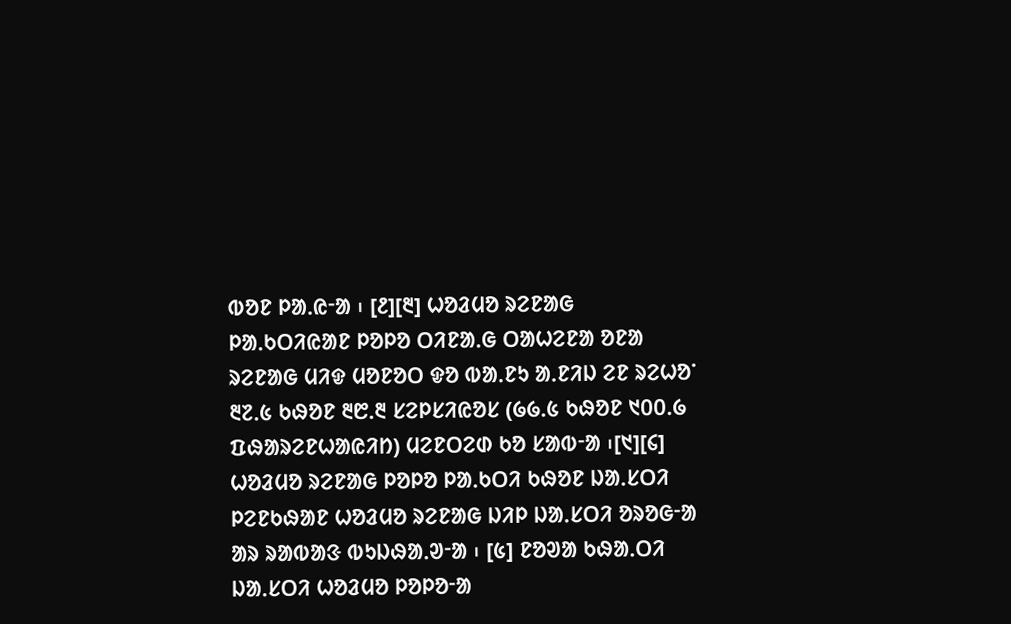ᱵᱚᱱ ᱞᱟᱹᱭᱼᱟ ᱾ [᱒][᱓] ᱦᱚᱲᱢᱚ ᱨᱮᱱᱟᱜ ᱞᱟᱹᱠᱛᱤᱭᱟᱱ ᱞᱚᱞᱚ ᱛᱤᱱᱟᱹᱜ ᱛᱟᱦᱮᱱᱟ ᱚᱱᱟ ᱨᱮᱱᱟᱜ ᱢᱤᱫ ᱢᱚᱱᱚᱛ ᱫᱚ ᱵᱟᱹᱱᱩ ᱟᱹᱱᱤᱡ ᱮᱱ ᱨᱮᱦᱚᱸ ᱓᱗ᱹ᱕ ᱠᱷᱚᱱ ᱓᱘ᱹ᱓ ᱥᱮᱞᱥᱤᱭᱚᱥ (᱙᱙ᱹ᱕ ᱠᱷᱚᱱ ᱑᱐᱐ᱹ᱙ ᱯᱷᱟᱨᱮᱱᱦᱟᱭᱤᱴ) ᱢᱮᱱᱛᱮᱰ ᱠᱚ ᱥᱟᱵᱼᱟ ᱾[᱑][᱔] ᱦᱚᱲᱢᱚ ᱨᱮᱱᱟᱜ ᱞᱚᱞᱚ ᱞᱟᱹᱠᱛᱤ ᱠᱷᱚᱱ ᱡᱟᱹᱥᱛᱤ ᱞᱮᱱᱠᱷᱟᱱ ᱦᱚᱲᱢᱚ ᱨᱮᱱᱟᱜ ᱡᱤᱞ ᱡᱟᱹᱥᱛᱤ ᱚᱨᱚᱜᱼᱟ ᱟᱨ ᱨᱟᱵᱟᱝ ᱵᱩᱡᱷᱟᱹᱣᱼᱟ ᱾ [᱕] ᱱᱚᱣᱟ ᱠᱷᱟᱹᱛᱤ ᱡᱟᱹᱥᱛᱤ ᱦᱚᱲᱢᱚ ᱞᱚᱞᱚᱼᱟ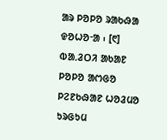ᱟᱨ ᱞᱚᱞᱚ ᱨᱟᱠᱷᱟ ᱫᱚᱦᱚᱼᱟ ᱾ [᱖] ᱵᱟᱹᱲᱛᱤ ᱟᱠᱟᱱ ᱞᱚᱞᱚ ᱟᱬᱜᱚ ᱞᱮᱱᱠᱷᱟᱱ ᱦᱚᱲᱢᱚ ᱩᱨᱜᱩᱢ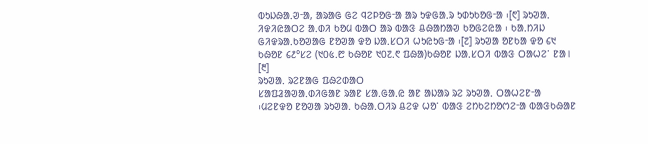ᱵᱩᱡᱷᱟᱹᱣᱼᱟ, ᱟᱨᱟᱜ ᱜᱮ ᱧᱮᱞᱚᱜᱼᱟ ᱟᱨ ᱩᱫᱜᱟᱹᱨ ᱩᱰᱩᱠᱚᱜᱼᱟ ᱾[᱖] ᱨᱩᱣᱟᱹ ᱤᱫᱤᱭᱟᱛᱮ ᱟᱹᱰᱤ ᱠᱚᱢ ᱵᱟᱛ ᱟᱨ ᱵᱟᱝ ᱪᱷᱟᱴᱟᱣ ᱠᱚᱜᱮᱭᱟ ᱾ ᱠᱟᱹᱴᱤᱡ ᱜᱤᱫᱨᱟᱹᱠᱚᱣᱟᱜ ᱱᱚᱣᱟ ᱫᱚ ᱡᱟᱹᱥᱛᱤ ᱦᱩᱭᱩᱜᱼᱟ ᱾[᱗] ᱨᱩᱣᱟ ᱚᱱᱠᱟ ᱫᱚ ᱔᱑ ᱠᱷᱚᱱ ᱔᱒°ᱥᱮ (᱑᱐᱕ᱹ᱘ ᱠᱷᱚᱱ ᱑᱐᱗ᱹ᱖ ᱯᱷᱟ)ᱠᱷᱚᱱ ᱡᱟᱹᱥᱛᱤ ᱵᱟᱝ ᱛᱟᱦᱮᱸ ᱱᱟ। [᱓]
ᱨᱩᱣᱟᱹ ᱨᱮᱱᱟᱜ ᱯᱷᱮᱰᱟᱛ
ᱥᱟᱯᱲᱟᱣᱟᱹᱰᱤᱜᱟᱱ ᱨᱟᱱ ᱥᱟᱹᱜᱟᱹᱭ ᱟᱱ ᱟᱡᱟᱨ ᱨᱮ ᱨᱩᱣᱟᱹ ᱛᱟᱦᱮᱱᱼᱟ ᱾ᱢᱮᱱᱫᱚ ᱱᱚᱣᱟ ᱨᱩᱣᱟᱹ ᱠᱷᱟᱹᱛᱤᱨ ᱪᱮᱫ ᱦᱚᱸ ᱵᱟᱝ ᱮᱴᱠᱮᱴᱚᱬᱮᱼᱟ ᱵᱟᱝᱠᱷᱟᱱ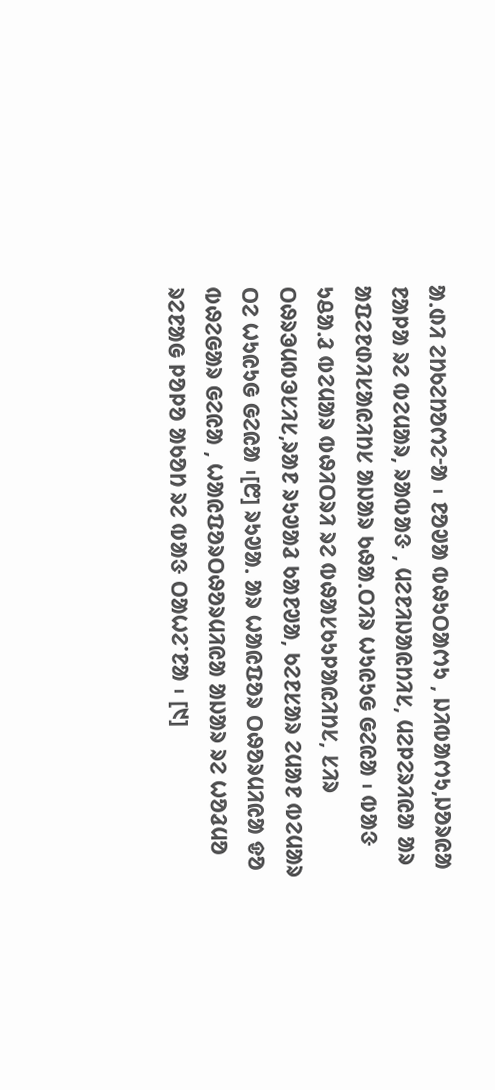ᱟᱹᱰᱤ ᱮᱴᱠᱮᱴᱚᱬᱮᱼᱟ ᱾ ᱱᱚᱣᱟ ᱵᱷᱩᱛᱟᱬᱩ , ᱡᱤᱵᱟᱬᱩ,ᱡᱚᱨᱭᱟ ᱱᱟᱞᱟ ᱨᱮ ᱵᱮᱢᱟᱨ, ᱨᱟᱵᱟᱝ , ᱢᱮᱱᱤᱡᱟᱭᱴᱤᱥ, ᱢᱮᱞᱮᱨᱤᱭᱟ ᱟᱨ ᱟᱯᱮᱱᱰᱤᱥᱟᱭᱤᱴᱥ ᱟᱡᱟᱨ ᱠᱷᱟᱹᱛᱤᱨ ᱦᱩᱭᱩᱜ ᱜᱮᱭᱟ ᱾ ᱵᱟᱝ ᱩᱪᱟᱹᱲ ᱵᱮᱢᱟᱨ ᱵᱷᱤᱛᱨᱤ ᱨᱮ ᱵᱷᱟᱥᱠᱩᱞᱟᱭᱤᱴᱥ, ᱥᱤᱨ ᱛᱷᱨᱳᱢᱵᱳᱥᱤᱥ,ᱨᱟᱱ ᱨᱩᱣᱟᱲ ᱠᱟᱱᱣᱟ, ᱠᱮᱱᱥᱟᱨ ᱮᱢᱟᱱ ᱵᱮᱢᱟᱨ ᱛᱮ ᱦᱩᱭᱩᱜ ᱜᱮᱭᱟ ᱾[᱘] ᱨᱩᱣᱟᱹ ᱟᱨ ᱦᱟᱭᱯᱚᱨ ᱛᱷᱚᱨᱢᱤᱭᱟ ᱫᱚ ᱵᱷᱮᱜᱟᱨ ᱜᱮᱭᱟ , ᱦᱟᱭᱯᱚᱨᱛᱷᱚᱨᱢᱤᱭᱟ ᱟᱡᱟᱨ ᱨᱮ ᱦᱚᱲᱢᱚ ᱨᱮᱱᱟᱜ ᱞᱚᱞᱚ ᱟᱠᱚᱴ ᱨᱮ ᱵᱟᱝ ᱛᱟᱦᱮᱸᱱᱟ ᱾ [᱑]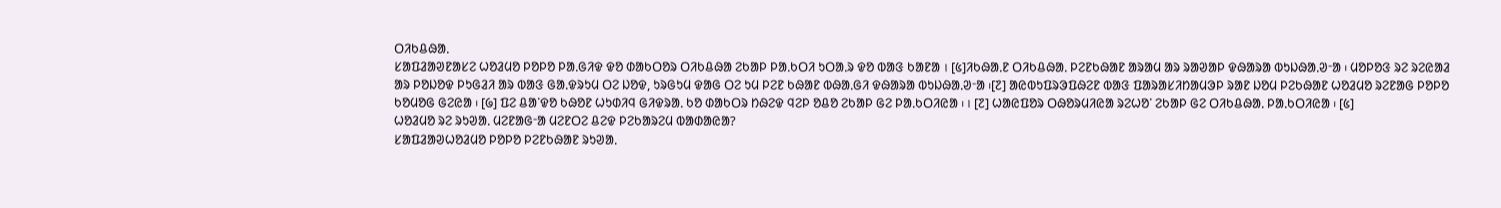ᱛᱤᱠᱪᱷᱟᱹ
ᱥᱟᱯᱲᱟᱣᱱᱟᱥᱮ ᱦᱚᱲᱢᱚ ᱞᱚᱞᱚ ᱞᱟᱹᱜᱤᱫ ᱫᱚ ᱰᱟᱠᱛᱚᱨ ᱛᱤᱠᱪᱷᱟ ᱮᱠᱟᱞ ᱞᱟᱹᱠᱛᱤ ᱩᱛᱟᱹᱨ ᱫᱚ ᱵᱟᱝ ᱠᱟᱱᱟ । [᱕]ᱤᱠᱷᱟᱹᱱ ᱛᱤᱠᱪᱷᱟᱹ ᱞᱮᱱᱠᱷᱟᱱ ᱟᱨᱟᱢ ᱟᱨ ᱨᱟᱣᱟᱞ ᱫᱷᱟᱨᱟ ᱵᱩᱡᱷᱟᱹᱣᱼᱟ ᱾ ᱢᱚᱞᱚᱝ ᱨᱮ ᱨᱮᱭᱟᱲ ᱟᱨ ᱞᱚᱡᱚᱫ ᱞᱩᱜᱲᱤ ᱟᱨ ᱵᱟᱝ ᱜᱟᱹᱫᱨᱩᱢ ᱛᱮ ᱡᱚᱫ, ᱩᱨᱜᱩᱢ ᱫᱟᱜ ᱛᱮ ᱩᱢ ᱞᱮᱱ ᱠᱷᱟᱱ ᱵᱷᱟᱹᱜᱤ ᱫᱷᱟᱨᱟ ᱵᱩᱡᱷᱟᱹᱣᱼᱟ ᱾[᱗] ᱟᱭᱵᱩᱯᱨᱳᱯᱷᱮᱱ ᱵᱟᱝ ᱯᱟᱨᱟᱥᱤᱴᱟᱢᱳᱞ ᱨᱟᱱ ᱡᱚᱢ ᱞᱮᱠᱷᱟᱱ ᱦᱚᱲᱢᱚ ᱨᱮᱱᱟᱜ ᱞᱚᱞᱚ ᱠᱚᱢᱚᱜ ᱜᱮᱭᱟ ᱾ [᱙] ᱯᱮ ᱪᱟᱸᱫᱚ ᱠᱷᱚᱱ ᱦᱩᱰᱤᱧ ᱜᱤᱫᱨᱟᱹ ᱠᱚ ᱰᱟᱠᱛᱨ ᱴᱷᱮᱫ ᱧᱮᱞ ᱚᱪᱚ ᱮᱠᱟᱞ ᱜᱮ ᱞᱟᱹᱠᱛᱤᱭᱟ ᱾। [᱗] ᱦᱟᱭᱯᱚᱨ ᱛᱷᱚᱨᱢᱤᱭᱟ ᱨᱮᱦᱚᱸ ᱮᱠᱟᱞ ᱜᱮ ᱛᱤᱠᱪᱷᱟᱹ ᱞᱟᱹᱠᱛᱤᱭᱟ ᱾ [᱕]
ᱦᱚᱲᱢᱚ ᱨᱮ ᱨᱩᱣᱟᱹ ᱢᱮᱱᱟᱜᱼᱟ ᱢᱮᱱᱛᱮ ᱪᱮᱫ ᱞᱮᱠᱟᱨᱮᱢ ᱵᱟᱰᱟᱭᱟ?
ᱥᱟᱯᱲᱟᱣᱦᱚᱲᱢᱚ ᱞᱚᱞᱚ ᱞᱮᱱᱠᱷᱟᱱ ᱨᱩᱣᱟᱹ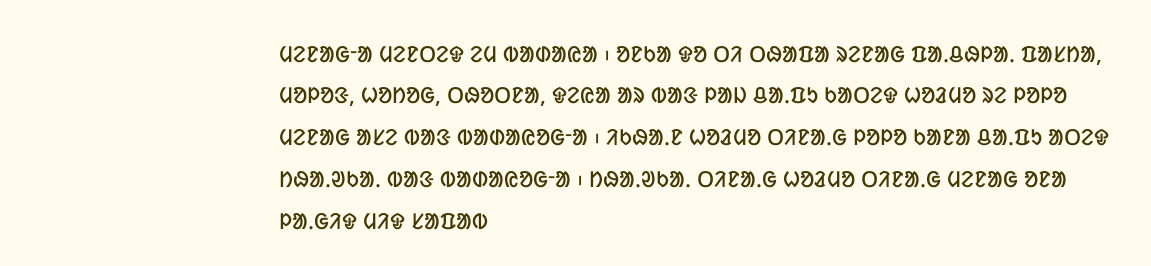ᱢᱮᱱᱟᱜᱼᱟ ᱢᱮᱱᱛᱮᱫ ᱮᱢ ᱵᱟᱰᱟᱭᱟ ᱾ ᱚᱱᱠᱟ ᱫᱚ ᱛᱤ ᱛᱷᱟᱯᱟ ᱨᱮᱱᱟᱜ ᱯᱟᱹᱪᱷᱞᱟᱹ ᱯᱟᱥᱴᱟ, ᱢᱚᱞᱚᱝ, ᱦᱚᱴᱚᱜ, ᱛᱷᱚᱛᱱᱟ, ᱫᱮᱭᱟ ᱟᱨ ᱵᱟᱝ ᱞᱟᱡ ᱪᱟᱹᱯᱩ ᱠᱟᱛᱮᱫ ᱦᱚᱲᱢᱚ ᱨᱮ ᱞᱚᱞᱚ ᱢᱮᱱᱟᱜ ᱟᱥᱮ ᱵᱟᱝ ᱵᱟᱰᱟᱭᱚᱜᱼᱟ ᱾ ᱤᱠᱷᱟᱹᱱ ᱦᱚᱲᱢᱚ ᱛᱤᱱᱟᱹᱜ ᱞᱚᱞᱚ ᱠᱟᱱᱟ ᱪᱟᱹᱯᱩ ᱟᱛᱮᱫ ᱴᱷᱟᱹᱣᱠᱟᱹ ᱵᱟᱝ ᱵᱟᱰᱟᱭᱚᱜᱼᱟ ᱾ ᱴᱷᱟᱹᱣᱠᱟᱹ ᱛᱤᱱᱟᱹᱜ ᱦᱚᱲᱢᱚ ᱛᱤᱱᱟᱹᱜ ᱢᱮᱱᱟᱜ ᱚᱱᱟ ᱞᱟᱹᱜᱤᱫ ᱢᱤᱫ ᱥᱟᱯᱟᱵ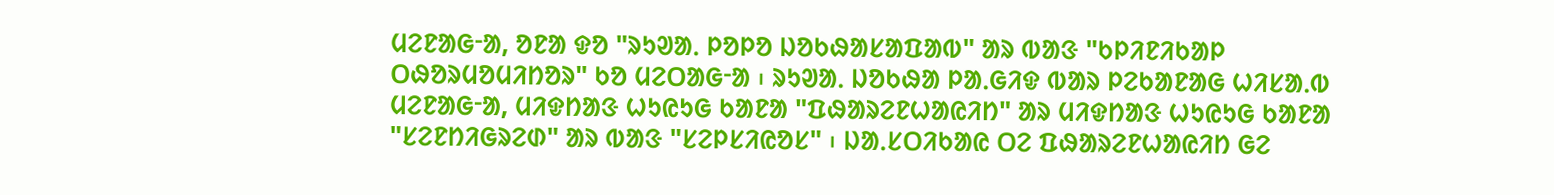ᱢᱮᱱᱟᱜᱼᱟ, ᱚᱱᱟ ᱫᱚ "ᱨᱩᱣᱟᱹ ᱞᱚᱞᱚ ᱡᱚᱠᱷᱟᱥᱟᱯᱟᱵ" ᱟᱨ ᱵᱟᱝ "ᱠᱞᱤᱱᱤᱠᱟᱞ ᱛᱷᱚᱨᱢᱚᱢᱤᱴᱚᱨ" ᱠᱚ ᱢᱮᱛᱟᱜᱼᱟ ᱾ ᱨᱩᱣᱟᱹ ᱡᱚᱠᱷᱟ ᱞᱟᱹᱜᱤᱫ ᱵᱟᱨ ᱞᱮᱠᱟᱱᱟᱜ ᱦᱤᱥᱟᱹᱵ ᱢᱮᱱᱟᱜᱼᱟ, ᱢᱤᱫᱴᱟᱝ ᱦᱩᱭᱩᱜ ᱠᱟᱱᱟ "ᱯᱷᱟᱨᱮᱱᱦᱟᱭᱤᱴ" ᱟᱨ ᱢᱤᱫᱴᱟᱝ ᱦᱩᱭᱩᱜ ᱠᱟᱱᱟ "ᱥᱮᱱᱴᱤᱜᱨᱮᱰ" ᱟᱨ ᱵᱟᱝ "ᱥᱮᱞᱥᱤᱭᱚᱥ" ᱾ ᱡᱟᱹᱥᱛᱤᱠᱟᱭ ᱛᱮ ᱯᱷᱟᱨᱮᱱᱦᱟᱭᱤᱴ ᱜᱮ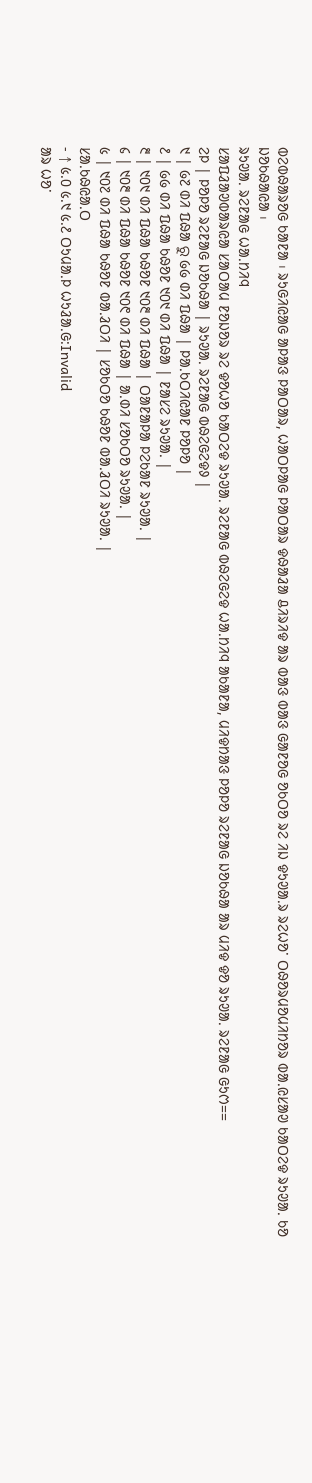ᱵᱮᱵᱷᱟᱨᱚᱜ ᱠᱟᱱᱟ ᱾ ᱨᱩᱜᱤᱭᱟᱜ ᱟᱞᱟᱝ ᱞᱟᱛᱟᱨ, ᱦᱟᱛᱞᱟᱜ ᱞᱟᱛᱟᱨ ᱫᱷᱟᱲᱟ ᱪᱤᱨᱤᱫ ᱟᱨ ᱵᱟᱝ ᱵᱟᱝ ᱜᱟᱱᱚᱜ ᱚᱠᱛᱚ ᱨᱮ ᱤᱡ ᱫᱩᱣᱟᱹᱨ ᱨᱮᱦᱚᱸ ᱛᱷᱚᱨᱢᱚᱢᱤᱴᱚᱨ ᱵᱟᱹᱭᱥᱟᱣ ᱠᱟᱛᱮᱫ ᱨᱩᱣᱟᱹ ᱠᱚ ᱡᱚᱠᱷᱟᱭᱟ ᱾
ᱨᱩᱣᱟᱹ ᱨᱮᱱᱟᱜ ᱦᱟᱹᱴᱤᱧ
ᱥᱟᱯᱲᱟᱣᱵᱟᱨᱭᱟ ᱥᱟᱛᱟᱢ ᱱᱚᱡᱚᱨ ᱨᱮ ᱫᱚᱦᱚ ᱠᱟᱛᱮᱫ ᱨᱩᱣᱟᱹ ᱨᱮᱱᱟᱜ ᱵᱷᱮᱜᱮᱫ ᱦᱟᱹᱴᱤᱧ ᱟᱠᱟᱱᱟ, ᱢᱤᱫᱴᱟᱝ ᱞᱚᱞᱚ ᱨᱮᱱᱟᱜ ᱡᱚᱠᱷᱟ ᱟᱨ ᱢᱤᱫ ᱫᱚ ᱨᱩᱣᱟᱹ ᱨᱮᱱᱟᱜ ᱜᱩᱬ==
ᱮᱞ | ᱞᱚᱞᱚ ᱨᱮᱱᱟᱜ ᱡᱚᱠᱷᱟ | ᱨᱩᱣᱟᱹ ᱨᱮᱱᱟᱜ ᱵᱷᱮᱜᱮᱫᱽ |
᱑ | ᱙᱗ ᱰᱤ ᱯᱷᱟ ରୁ ᱙᱙ ᱰᱤ ᱯᱷᱟ | ᱞᱟᱹᱠᱛᱤᱭᱟᱱ ᱞᱚᱞᱚ |
᱒ | ᱙᱙ ᱰᱤ ᱯᱷᱟ ᱠᱷᱚᱱ ᱑᱐᱑ ᱰᱤ ᱯᱷᱟ | ᱱᱟᱥᱮ ᱨᱩᱣᱟᱹ |
᱓ | ᱑᱐᱑ ᱰᱤ ᱯᱷᱟ ᱠᱷᱚᱱ ᱑᱐᱓ ᱰᱤ ᱯᱷᱟ | ᱛᱟᱱᱟᱞᱟ ᱞᱮᱠᱟᱱ ᱨᱩᱣᱟᱹ |
᱔ | ᱑᱐᱓ ᱰᱤ ᱯᱷᱟ ᱠᱷᱚᱱ ᱑᱐᱖ ᱰᱤ ᱯᱷᱟ | ᱟᱹᱰᱤ ᱥᱚᱠᱛᱚ ᱨᱩᱣᱟᱹ |
᱕ | ᱑᱐᱗ ᱰᱤ ᱯᱷᱟ ᱠᱷᱚᱱ ᱵᱟᱹᱲᱛᱤ | ᱥᱚᱠᱛᱚ ᱠᱷᱚᱱ ᱵᱟᱹᱲᱛᱤ ᱨᱩᱣᱟᱹ |
ᱥᱟᱹᱠᱷᱭᱟᱹᱛ
- ↑ ᱕.᱐ ᱕.᱑ ᱕.᱒ ᱛᱩᱢᱟᱹᱞ ᱦᱩᱲᱟᱹᱜ:Invalid
ᱟᱨ ᱦᱚᱸ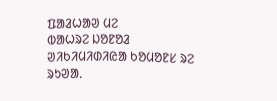ᱯᱟᱲᱦᱟᱣ ᱢᱮ
ᱵᱟᱦᱨᱮ ᱡᱚᱱᱚᱲ
ᱣᱤᱠᱤᱢᱤᱰᱤᱭᱟ ᱠᱚᱢᱚᱱᱥ ᱨᱮ ᱨᱩᱣᱟᱹ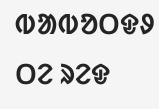ᱵᱟᱵᱚᱛᱫᱽ ᱛᱮ ᱨᱮᱫ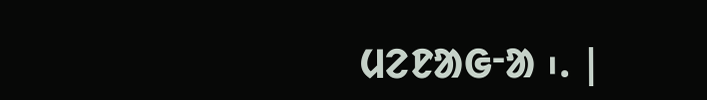ᱢᱮᱱᱟᱜᱼᱟ ᱾. |